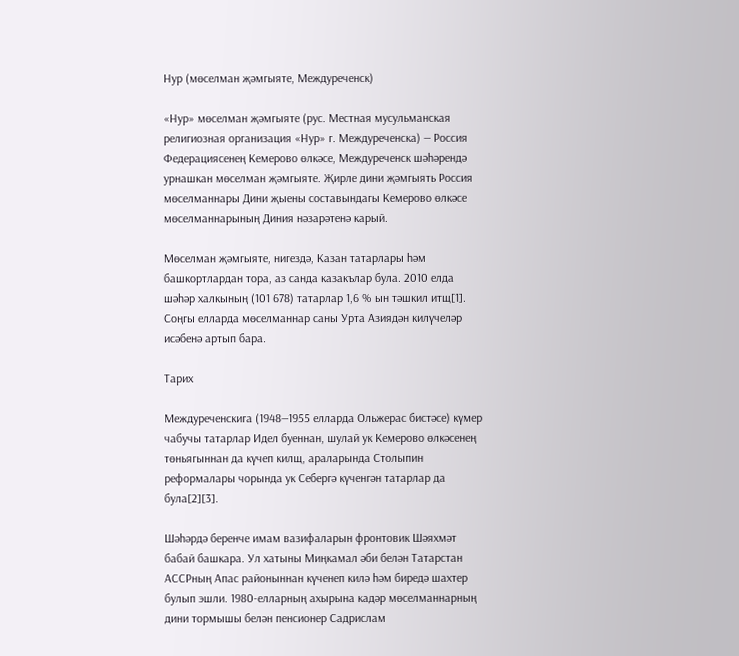Нур (мөселман җәмгыяте, Междуреченск)

«Нур» мөселман җәмгыяте (рус. Местная мусульманская религиозная организация «Нур» г. Междуреченска) ― Россия Федерациясенең Кемерово өлкәсе, Междуреченск шәһәрендә урнашкан мөселман җәмгыяте. Җирле дини җәмгыять Россия мөселманнары Дини җыены составындагы Кемерово өлкәсе мөселманнарының Диния нәзарәтенә карый.

Мөселман җәмгыяте, нигездә, Казан татарлары һәм башкортлардан тора, аз санда казакълар була. 2010 елда шәһәр халкының (101 678) татарлар 1,6 % ын тәшкил итщ[1]. Соңгы елларда мөселманнар саны Урта Азиядән килүчеләр исәбенә артып бара.

Тарих

Междуреченскига (1948―1955 елларда Ольжерас бистәсе) күмер чабучы татарлар Идел буеннан, шулай ук Кемерово өлкәсенең төньягыннан да күчеп килщ, араларында Столыпин реформалары чорында ук Себергә күченгән татарлар да була[2][3].

Шәһәрдә беренче имам вазифаларын фронтовик Шәяхмәт бабай башкара. Ул хатыны Миңкамал әби белән Татарстан АССРның Апас районыннан күченеп килә һәм биредә шахтер булып эшли. 1980-елларның ахырына кадәр мөселманнарның дини тормышы белән пенсионер Садрислам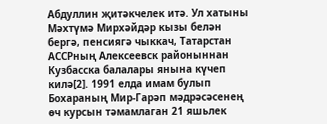Абдуллин җитәкчелек итә. Ул хатыны Мәхтүмә Мирхәйдәр кызы белән бергә, пенсиягә чыккач, Татарстан АССРның Алексеевск районыннан Кузбасска балалары янына күчеп килә[2]. 1991 елда имам булып Бохараның Мир-Гарәп мәдрәсәсенең өч курсын тәмамлаган 21 яшьлек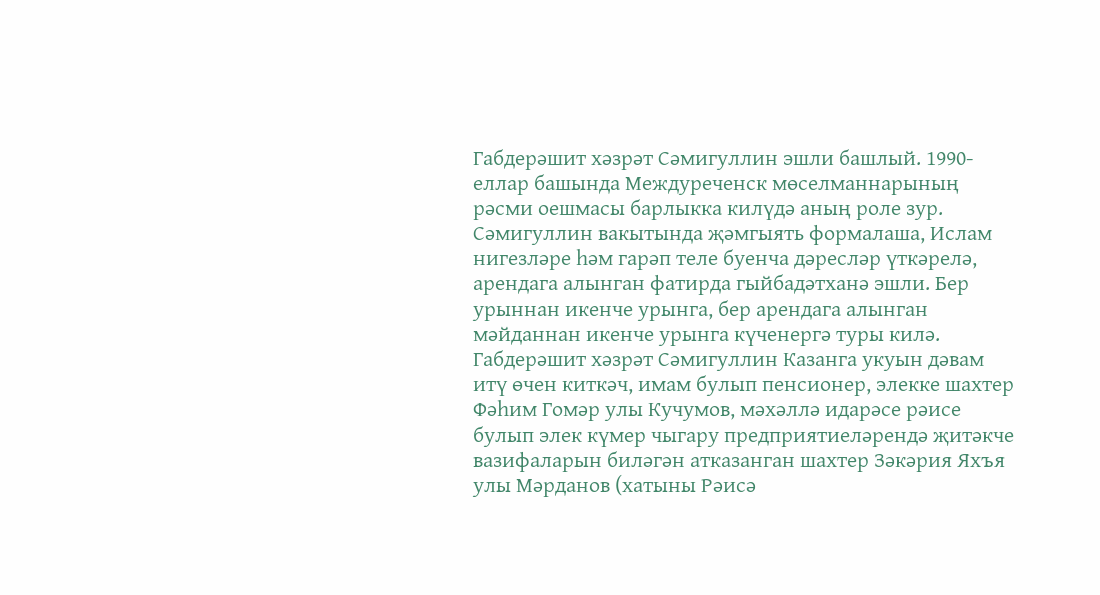Габдерәшит хәзрәт Сәмигуллин эшли башлый. 1990-еллар башында Междуреченск мөселманнарының рәсми оешмасы барлыкка килүдә аның роле зур. Сәмигуллин вакытында җәмгыять формалаша, Ислам нигезләре һәм гарәп теле буенча дәресләр үткәрелә, арендага алынган фатирда гыйбадәтханә эшли. Бер урыннан икенче урынга, бер арендага алынган мәйданнан икенче урынга күченергә туры килә. Габдерәшит хәзрәт Сәмигуллин Казанга укуын дәвам итү өчен киткәч, имам булып пенсионер, элекке шахтер Фәһим Гомәр улы Кучумов, мәхәллә идарәсе рәисе булып элек күмер чыгару предприятиеләрендә җитәкче вазифаларын биләгән атказанган шахтер Зәкәрия Яхъя улы Мәрданов (хатыны Рәисә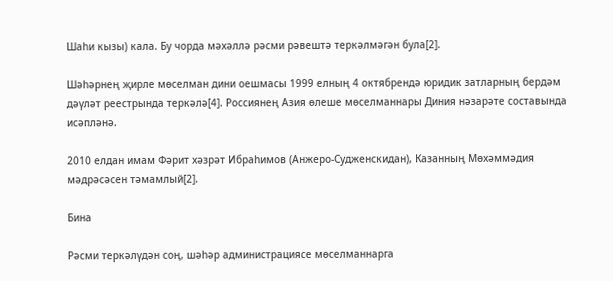Шаһи кызы) кала. Бу чорда мәхәллә рәсми рәвештә теркәлмәгән була[2].

Шәһәрнең җирле мөселман дини оешмасы 1999 елның 4 октябрендә юридик затларның бердәм дәүләт реестрында теркәлә[4]. Россиянең Азия өлеше мөселманнары Диния нәзарәте составында исәпләнә.

2010 елдан имам Фәрит хәзрәт Ибраһимов (Анжеро-Судженскидан), Казанның Мөхәммәдия мәдрәсәсен тәмамлый[2].

Бина

Рәсми теркәлүдән соң, шәһәр администрациясе мөселманнарга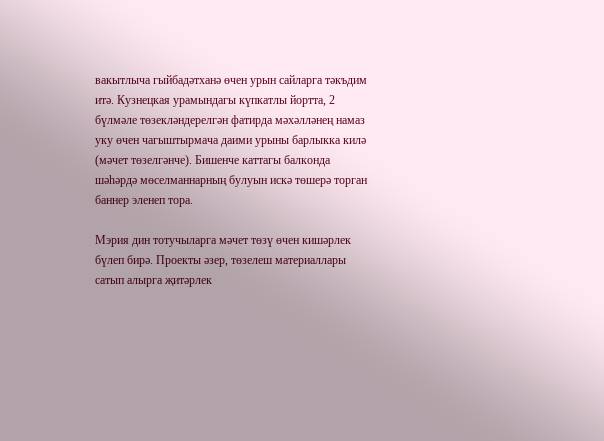вакытлыча гыйбадәтханә өчен урын сайларга тәкъдим итә. Кузнецкая урамындагы күпкатлы йортта, 2 бүлмәле төзекләндерелгән фатирда мәхәлләнең намаз уку өчен чагыштырмача даими урыны барлыкка килә (мәчет төзелгәнче). Бишенче каттагы балконда шәһәрдә мөселманнарның булуын искә төшерә торган баннер эленеп тора.

Мэрия дин тотучыларга мәчет төзү өчен кишәрлек бүлеп бирә. Проекты әзер, төзелеш материаллары сатып алырга җитәрлек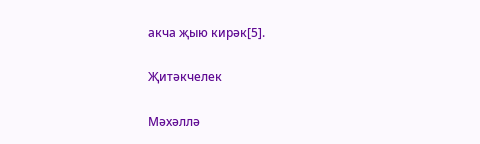акча җыю кирәк[5].

Җитәкчелек

Мәхәллә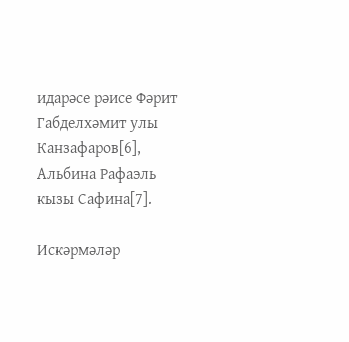идарәсе рәисе Фәрит Габделхәмит улы Канзафаров[6], Альбина Рафаэль кызы Сафина[7].

Искәрмәләр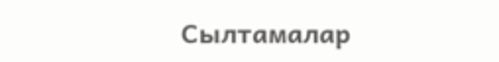Сылтамалар